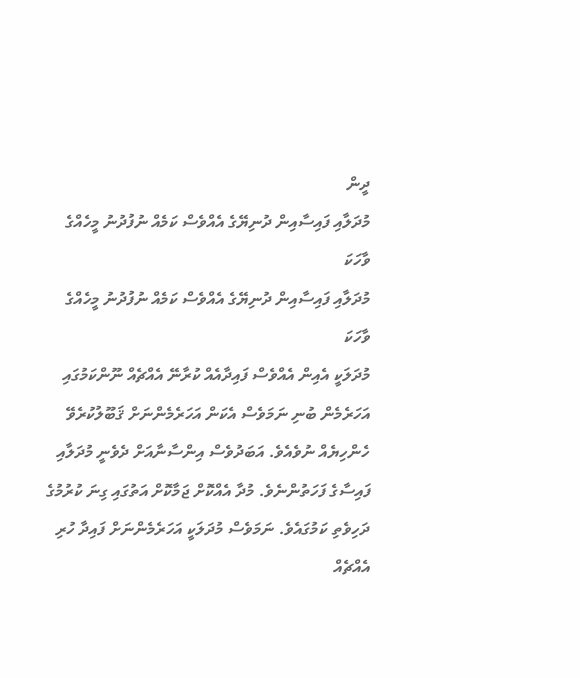ދީން
މުދަލާއި ފައިސާއިން ދުނިޔޭގެ އެއްވެސް ކަމެއް ނުފުދުނު މީހެއްގެ ވާހަކަ
މުދަލާއި ފައިސާއިން ދުނިޔޭގެ އެއްވެސް ކަމެއް ނުފުދުނު މީހެއްގެ ވާހަކަ
މުދަލަކީ އެއިން އެއްވެސް ފައިދާއެއް ކުރާނޭ އެއްޗެއް ނޫންކަމުގައި އަހަރެމެން ބުނި ނަމަވެސް އެކަން އަހަރެމެންނަށް ޤަބޫލުކުރެވޭ ހެންހިޔެއް ނުވެއެވެ. އަބަދުވެސް އިންސާނާއަށް ދެވެނީ މުދަލާއި ފައިސާގެ ފަހަތުންނެވެ. މުދާ އެއްކޮށް ޖަމާކޮށް އަތުގައި ގިނަ ކުރުމުގެ ދަހިވެތި ކަމުގައެވެ. ނަމަވެސް މުދަލަކީ އަހަރެމެންނަށް ފައިދާ ހުރި އެއްޗެއް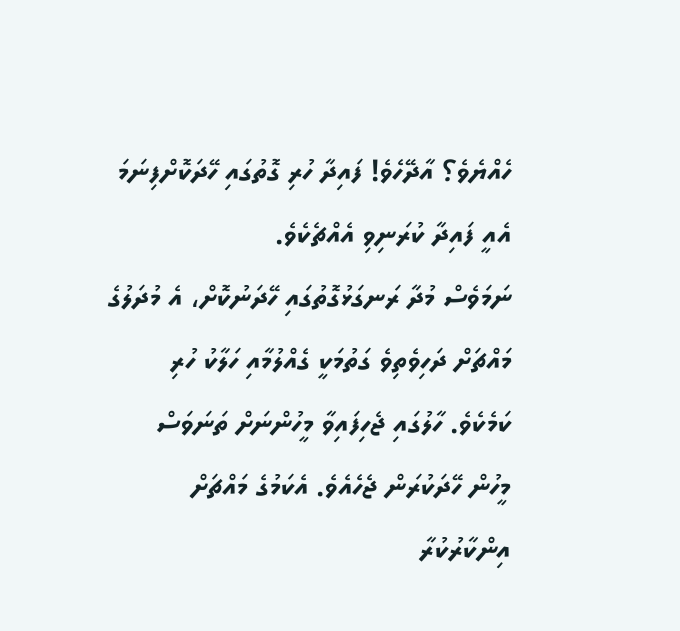ހެއްޔެވެ؟ އާދޭހެވެ! ފައިދާ ހުރި ގޮތުގައި ހޭދަކޮށްފިނަމަ އެއީ ފައިދާ ކުރަނިވި އެއްޗެކެވެ.
ނަމަވެސް މުދާ ރަނގަޅުގޮތުގައި ހޭދަނުކޮށް، އެ މުދަލުގެ މައްޗަށް ދަހިވެތިވެ ގަތުމަކީ ގެއްލުމާއި ހަލާކު ހުރި ކަމެކެވެ. ހާލުގައި ޖެހިފައިވާ މީހުންނަށް ތަނަވަސް މީހުން ހޭދަކުރަން ޖެހެއެވެ. އެކަމުގެ މައްޗަށް އިންކާރުކުރާ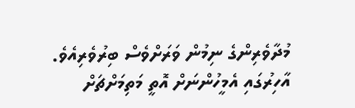މުދާވެރިންގެ ނިމުން ވަރަށްވެސް ބިރުވެރިއެވެ. އާހިރުގައި އެމީހުންނަށް އޮތީ މަތިމަށްޗަށް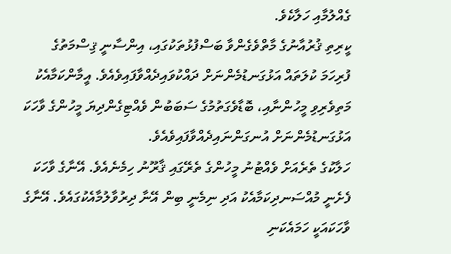ގެއްލުމާއި ހަލާކެވެ.
ކީރިތި ޤުރުއާނުގެ މާތްވެގެންވާ ބަސްފުޅުތަކުގައި، އިންސާނީ ޤިސްމަތުގެ ފުރިހަމަ ކުލަތައް އަޅުގަނޑުމެންނަށް ދައްކުވައިދެއްވާފައިވެއެވެ. އީމާންކަމާއެކު މަތިވެރިވި މީހުންނާއި، ބޮޑާވެގަތުމުގެ ސަބަބުން ވެއްޓިގެންދިޔަ މީހުންގެ ވާހަކަ އަޅުގަނޑުމެންނަށް އުނގަންނައިދެއްވާފައިވެއެވެ.
ހަލާކުގެ ތެރެއަށް ވެއްޓުނު މީހުންގެ ތެރޭގައި ޤާރޫނު ހިމެނެއެވެ. އޭނާގެ ވާހަކަ ފެށެނީ މުއްސަނދިކަމާއެކު އަދި ނިމެނީ ބިން އޭނާ ދިރުވާލުމާއެކުގައެވެ. އޭނާގެ ވާހަކައަކީ ހަމައެކަނި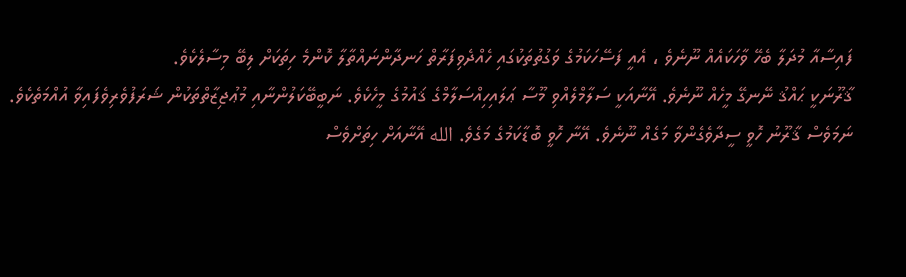ފައިސާއާ މުދަލާ ބެހޭ ވާހަކައެއް ނޫނެވެ ، އެއީ ފަސޭހަކަމުގެ ވަގުތުތަކުގައި ހެއްދެވިފަރާތް ހަނދާންނައްތާލާ ކޮންމެ ހިތަކަށް ލިބޭ މިސާލެކެވެ.
ޤާރޫނަކީ ޙައްޤު ނޭނގޭ މީހެއް ނޫނެވެ. އޭނާއަކީ ސަލާމްލެއްވި މޫސާ ޢަލައިހިއްސަލާމްގެ ޤައުމުގެ މީހެކެވެ. ނަބީބޭކަލުންނާއި މުޢުޖިޒާތްތަކުން ޝަރަފުވެރިވެފައިވާ އުއްމަތެކެވެ. ނަމަވެސް ޤާރޫނު ހޮވީ ސީދާވެގެންވާ މަގެއް ނޫނެވެ. އޭނާ ހޮވީ ބޮޑާކަމުގެ މަގެވެ. الله އޭނާއަށް ހިތަށްވެސް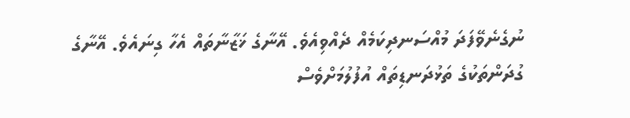ނުގެނެވޭފަދަ މުއްސަނދިކަމެއް ދެއްވިއެވެ. އޭނާގެ ޚަޒާނާތައް އެހާ ގިނައެވެ. އޭނާގެ ގުދަންތަކުގެ ތަޅުދަނޑިތައް އުފުލުމަށްވެސް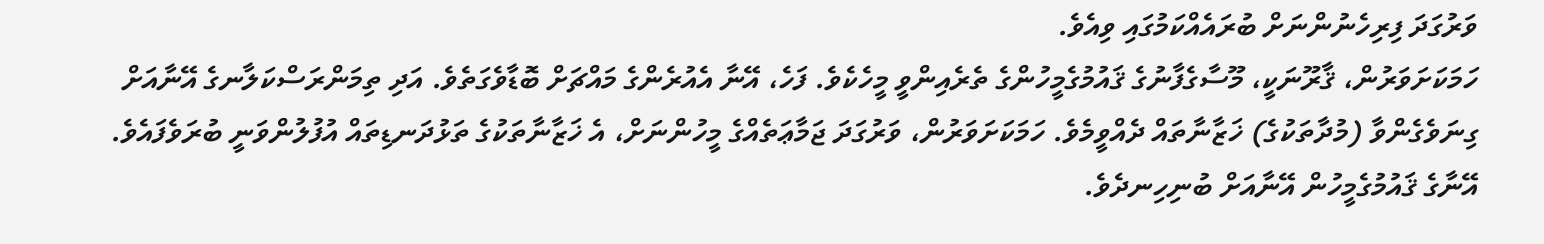ވަރުގަދަ ފިރިހެނުންނަށް ބުރައެއްކަމުގައި ވިއެވެ.
ހަމަކަށަވަރުން، ޤާރޫނަކީ، މޫސާގެފާނުގެ ޤައުމުގެމީހުންގެ ތެރެއިންވީ މީހެކެވެ. ފަހެ، އޭނާ އެއުރެންގެ މައްޗަށް ބޮޑާވެގަތެވެ. އަދި ތިމަންރަސްކަލާނގެ އޭނާއަށް ގިނަވެގެންވާ (މުދާތަކުގެ) ޚަޒާނާތައް ދެއްވީމެވެ. ހަމަކަށަވަރުން، ވަރުގަދަ ޖަމާޢަތެއްގެ މީހުންނަށް، އެ ޚަޒާނާތަކުގެ ތަޅުދަނޑިތައް އުފުލުންވަނީ ބުރަވެފައެވެ. އޭނާގެ ޤައުމުގެމީހުން އޭނާއަށް ބުނިހިނދެވެ.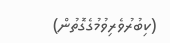(ކިބުރުވެރިވުމުގެގޮތުން)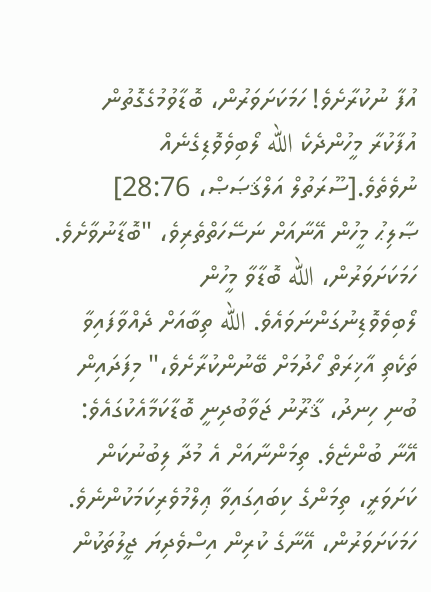އުފާ ނުކުރާށެވެ! ހަމަކަށަވަރުން، ބޮޑާވުމުގެގޮތުން އުފާކުރާ މީހުންދެކެ الله ލޯބިވެވޮޑިގެނެއް ނުވެތެވެ.[ސޫރަތުލް އަލްޤަޞަޞް، 28:76]
ޞާލިޙު މީހުން އޭނާއަށް ނަސޭހަތްތެރިވެ، "ބޮޑާނުވާށެވެ. ހަމަކަށަވަރުން، الله ބޮޑާވާ މީހުން ލޯބިވެވޮޑިނުގަންނަވައެވެ. الله ތިބާއަށް ދެއްވާފައިވާ ތަކެތި އާޚިރަތް ހޯދުމަށް ބޭނުންކުރާށެވެ،" މިފަދައިން ބުނި ހިނދު، ޤާރޫނު ޖަވާބުދިނީ ބޮޑާކަމާއެކުގައެވެ:
އޭނާ ބުންޏެވެ. ތިމަންނާއަށް އެ މުދާ ލިބުނުކަން ކަށަވަރީ، ތިމަންގެ ކިބައިގައިވާ ޢިލްމުވެރިކަމަކުންނެވެ. ހަމަކަށަވަރުން، އޭނާގެ ކުރިން އިސްވެދިޔަ ޖީލުތަކުން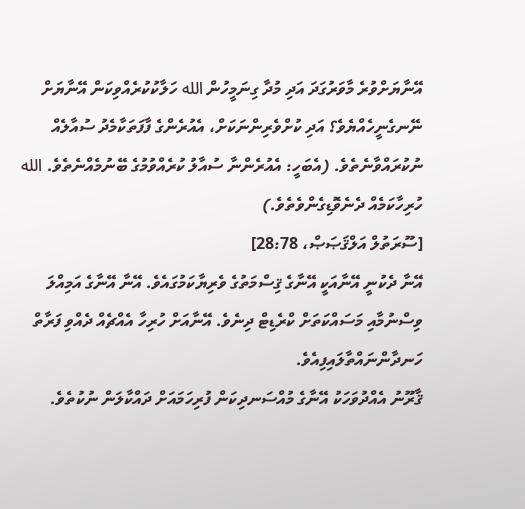އޭނާޔަށްވުރެ މާވަރުގަދަ އަދި މުދާ ގިނަމީހުން الله ހަލާކުކުރެއްވިކަން އޭނާޔަށް ނޭނގެނީހެއްޔެވެ؟ އަދި ކުށްވެރިންނަކަށް، އެއުރެންގެ ފާފަތަކާމެދު ސުއާލެއް ނުކުރައްވާނެތެވެ. (އެބަހީ: އެއުރެންނާ ސުއާލު ކުރެއްވުމުގެ ބޭނުމެއްނެތެވެ. الله ހުރިހާކަމެއް ދެނެވޮޑިގެންވެތެވެ.)
[ސޫރަތުލް އަލްޤަޞަޞް، 28:78]
އޭނާ ދެކުނީ އޭނާއަކީ އޭނާގެ ޤިސްމަތުގެ ވެރިޔާކަމުގައެވެ. އޭނާ އޭނާގެ އަމިއްލަ ވިސްނުމާއި މަސައްކަތަށް ކްރެޑިޓް ދިނެވެ. އޭނާއަށް ހުރިހާ އެއްޗެއް ދެއްވި ފަރާތް ހަނދާންނައްތާލައިފިއެވެ.
ޤާރޫނު އެއްދުވަހަކު އޭނާގެ މުއްސަނދިކަން ފުރިހަމައަށް ދައްކާލަން ނުކުތެވެ.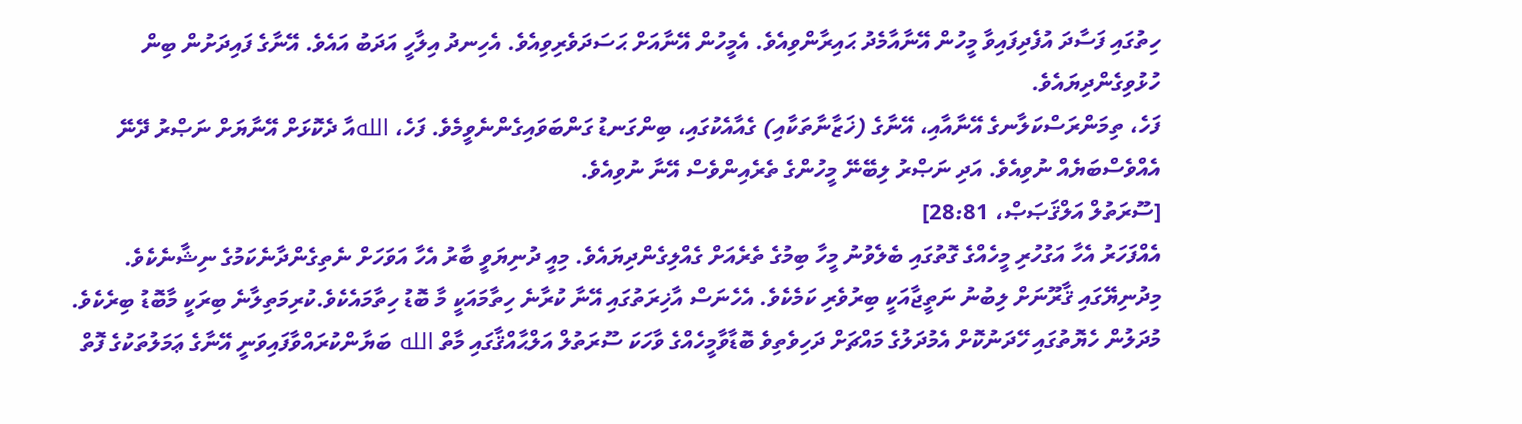ހިތުގައި ފަސާދަ އުފެދިފައިވާ މީހުން އޭނާއާމެދު ޙައިރާންވިއެވެ. އެމީހުން އޭނާއަށް ޙަސަދަވެރިވިއެވެ. އެހިނދު އިލާހީ އަދަބު އައެވެ. އޭނާގެ ފައިދަށުން ބިން ހުޅުވިގެންދިޔައެވެ.
ފަހެ، ތިމަންރަސްކަލާނގެ އޭނާއާއި، އޭނާގެ (ޚަޒާނާތަކާއި) ގެއާއެކުގައި، ބިންގަނޑު ގަންބަވައިގެންނެވީމެވެ. ފަހެ، اللهއާ ދެކޮޅަށް އޭނާޔަށް ނަޞްރު ދޭނޭ އެއްވެސްބަޔެއް ނުވިއެވެ. އަދި ނަޞްރު ލިބޭނޭ މީހުންގެ ތެރެއިންވެސް އޭނާ ނުވިއެވެ.
[ސޫރަތުލް އަލްޤަޞަޞް، 28:81]
އެއްފަހަރު އެހާ އަގުހުރި މީހެއްގެ ގޮތުގައި ބެލެވުނު މީހާ ބިމުގެ ތެރެއަށް ގެއްލިގެންދިޔައެވެ. މިއީ ދުނިޔަވީ ބާރު އެހާ އަވަހަށް ނެތިގެންދާނެކަމުގެ ނިޝާނެކެވެ.
މިދުނިޔޭގައި ޤާރޫނަށް ލިބުނު ނަތީޖާއަކީ ބިރުވެރި ކަމެކެވެ. އެހެނަސް އާޚިރަތުގައި އޭނާ ކުރާނެ ހިތާމައަކީ މާ ބޮޑު ހިތާމައެކެވެ.ކުރިމަތިލާނެ ބިރަކީ މާބޮޑު ބިރެކެވެ.
މުދަލުން ހެޔޮތުގައި ހޭދަނުކޮށް އެމުދަލުގެ މައްޗަށް ދަހިވެތިވެ ބޮޑާވާމީހެއްގެ ވާހަކަ ސޫރަތުލް އަލްޙާއްޤާގައި މާތް الله ބަޔާންކުރައްވާފައިވަނީ އޭނާގެ ޢަމަލުތަކުގެ ފޮތް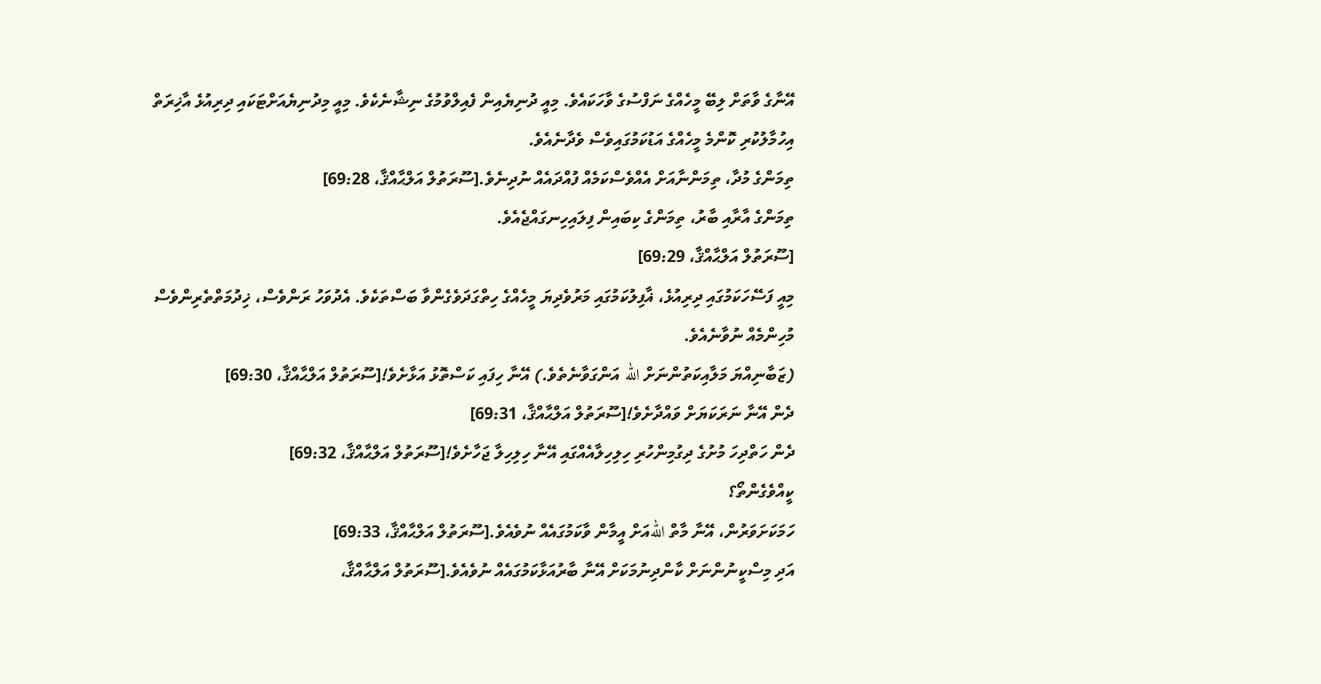އޭނާގެ ވާތަށް ލިބޭ މީހެއްގެ ނަފްސުގެ ވާހަކައެވެ. މިއީ ދުނިޔެއިން ފެއިލްވުމުގެ ނިޝާނެކެވެ. މިއީ މިދުނިޔެއަށްޓަކައި ދިރިއުޅެ އާޚިރަތް އިހުމާލުކުރި ކޮންމެ މީހެއްގެ އަޑުކަމުގައިވެސް ވެދާނެއެވެ.
ތިމަންގެ މުދާ، ތިމަންނާއަށް އެއްވެސްކަމެއް ފުއްދައެއް ނުދިނެވެ.[ސޫރަތުލް އަލްޙާއްޤާ، 69:28]
ތިމަންގެ އާރާއި ބާރު، ތިމަންގެ ކިބައިން ފިލައިހިނގައްޖެއެވެ.
[ސޫރަތުލް އަލްޙާއްޤާ، 69:29]
މިއީ ފަސޭހަކަމުގައި ދިރިއުޅެ، ޣާފިލުކަމުގައި މަރުވެދިޔަ މީހެއްގެ ހިތްގަދަވެގެންވާ ބަސްތަކެވެ. އެދުވަހު ރަންވެސް، ޚިދުމަތްތެރިންވެސް މުހިންމެއް ނުވާނެއެވެ.
(ޒަބާނިއްޔަ މަލާއިކަތުންނަށް الله އަންގަވާނެތެވެ.) އޭނާ ހިފައި ކަސްތޮޅު އަޅާށެވެ![ސޫރަތުލް އަލްޙާއްޤާ، 69:30]
ދެން އޭނާ ނަރަކަޔަށް ވައްދާށެވެ![ސޫރަތުލް އަލްޙާއްޤާ، 69:31]
ދެން ހަތްދިހަ މުށުގެ ދިގުމިންހުރި ހިލިހިލާއެއްގައި އޭނާ ހިލިހިލާ ޖަހާށެވެ![ސޫރަތުލް އަލްޙާއްޤާ، 69:32]
ކީއްވެގެންތޯ؟
ހަމަކަށަވަރުން، އޭނާ މާތް اللهއަށް އީމާން ވާކަމުގައެއް ނުވެއެވެ.[ސޫރަތުލް އަލްޙާއްޤާ، 69:33]
އަދި މިސްކީނުންނަށް ކާންދިނުމަކަށް އޭނާ ބާރުއަޅާކަމުގައެއް ނުވެއެވެ.[ސޫރަތުލް އަލްޙާއްޤާ،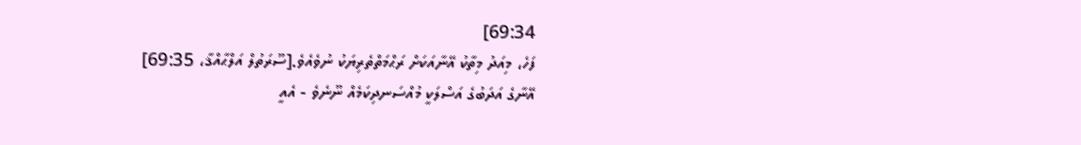69:34]
ފަހެ، މިއަދު މިތާކު އޭނާއަކަށް ރަޙްމަތްތެރިޔަކު ނުވެއެވެ.[ސޫރަތުލް އަލްޙާއްޤާ، 69:35]
އޭނާގެ އަދަބުގެ އަސްލަކީ މުއްސަނދިކަމެއް ނޫނެވެ - އެއީ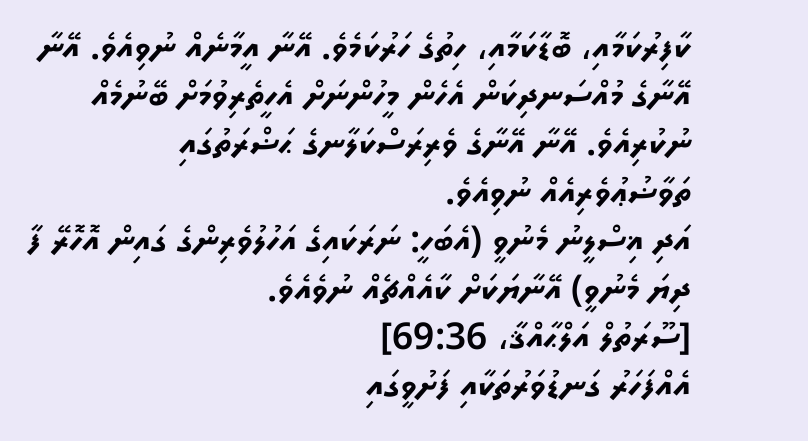ކާފިރުކަމާއި، ބޮޑާކަމާއި، ހިތުގެ ހަރުކަމެވެ. އޭނާ އީމާނެއް ނުވިއެވެ. އޭނާ އޭނާގެ މުއްސަނދިކަން އެހެން މީހުންނަށް އެހީތެރިވުމަށް ބޭނުމެއް ނުކުރިއެވެ. އޭނާ އޭނާގެ ވެރިރަސްކަލާނގެ ޙަޟްރަތުގައި ތަވާޟުޢުވެރިއެއް ނުވިއެވެ.
އަދި ޣިސްލީނު މެނުވީ (އެބަހީ: ނަރަކައިގެ އަހުލުވެރިންގެ ގައިން އޮހޮރޭ ފާ ދިޔަ މެނުވީ) އޭނާޔަކަށް ކާއެއްޗެއް ނުވެއެވެ.
[ސޫރަތުލް އަލްޙާއްޤާ، 69:36]
އެއްފަހަރު ގަނޑުވަރުތަކާއި ފަށުވީގައި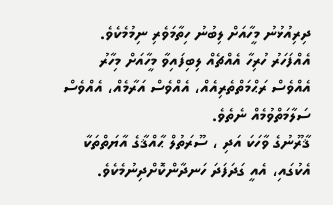ދިރިއުޅުނު މީހާއަށް ލިބުނު ހިތާމަވެރި ނިމުމެކެވެ. އެއްފަހަރު ހުރިހާ އެއްޗެއް ލިބިފައިވާ މީހާއަށް މިހާރު އެއްވެސް ރަޙްމަތްތެރިއެއް، އެއްވެސް އަރާމެއް، އެއްވެސް ސަލާމަތްވުމެއް ނެތެވެ.
ޤާރޫނުގެ ވާހަކަ އަދި ، ސޫރަތުލް ޙާއްޤާގެ އާޔަތްތަކާ އެކުގައި، އެއީ ގަދަފަދަ ހަނދާންކޮށްދިނުމެކެވެ.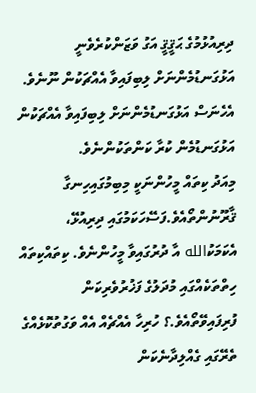ދިރިއުޅުމުގެ ޙަޤީޤީ އަގު ވަޒަންކުރެވެނީ އަޅުގަނޑުމެންނަށް ލިބިފައިވާ އެއްޗަކުން ނޫނެވެ. އެހެނަސް އަޅުގަނޑުމެންނަށް ލިބިފައިވާ އެއްޗަކުން އަޅުގަނޑުމެން ކުރާ ކަންތަކުންނެވެ.
މިއަދު ކިތައް މީހުންނަކީ މިބިމުގައިހިނގާ ޤާރޫނުންތޯއެވެ.ފަސޭހަކަމުގައި ދިރިއުޅޭ، އެކަމަކުالله އާ ދުރުގައިވާ މީހުންނެވެ. ކިތައްކިތައް ހިތްތަކެއްގައި މުދަލުގެ ފަޚުރުވެރިކަން ފުރިފައިވޭތޯއެވެ.؟ ހުރިހާ އެއްޗެއް އެއް ވަގުތުކޮޅެއްގެ ތެރޭގައި ގެއްލިދާނެކަން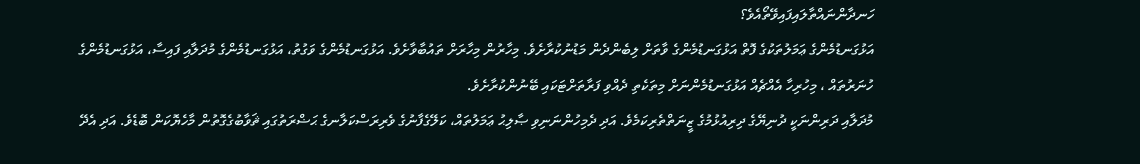ހަނދާންނައްތާލައިފައިވޭތޯއެވެ؟
އަޅުގަނޑުމެންގެ ޢަމަލުތަކުގެ ފޮތް އަޅުގަނޑުމެންގެ ވާތަށް ލިބެންދެން މަޑުނުކުރާށެވެ. މިހާރުން މިހާރަށް ތައުބާވާށެވެ. އަޅުގަނޑުމެންގެ ވަގުތު، އަޅުގަނޑުމެންގެ މުދަލާއި ފައިސާ، އަޅުގަނޑުމެންގެ ހުނަރުތައް ، މިހުރިހާ އެއްޗެއް އަޅުގަނޑުމެންނަށް މިތަކެތި ދެއްވި ފަރާތަށްޓަކައި ބޭނުންކުރާށެވެ.
މުދަލާއި ދަރިންނަކީ ދުނިޔޭގެ ދިރިއުޅުމުގެ ޒީނަތްތެރިކަމެވެ. އަދި ދެމިހުންނަނިވި ޞާލިޙު ޢަމަލުތައް، ކަލޭގެފާނުގެ ވެރިރަސްކަލާނގެ ޙަޟްރަތުގައި ޘަވާބުގެގޮތުން މާހެޔޮކަން ބޮޑެވެ. އަދި އެދޭ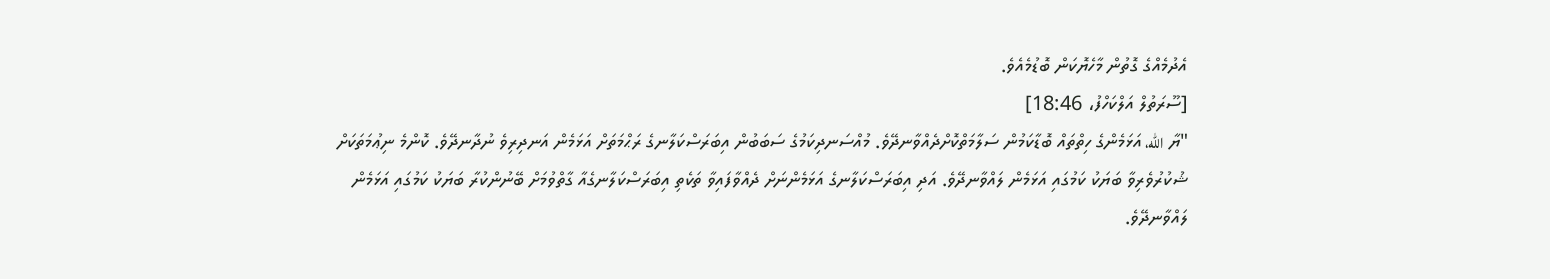އެދުމެއްގެ ގޮތުން މާހެޔޮކަން ބޮޑުމެއެވެ.
[ސޫރަތުލް އަލްކަހްފު، 18:46]
"ޔާ الله، އަޅަމެންގެ ހިތްތައް ބޮޑާކަމުން ސަލާމަތްކޮށްދެއްވާނދޭވެ. މުއްސަނދިކަމުގެ ސަބަބުން އިބަރަސްކަލާނގެ ރަޙްމަތަށް އަޅަމެން އަނދިރިވެ ނުދާނދޭވެ. ކޮންމެ ނިޢުމަތަކަށް ޝުކުރުވެރިވާ ބަޔަކު ކަމުގައި އަޅަމެން ލައްވާނދޭވެ. އަދި އިބަރަސްކަލާނގެ އަޅަމެންނަށް ދެއްވާފައިވާ ތަކެތި އިބަރަސްކަލާނގެއާ ގާތްވުމަށް ބޭނުންކުރާ ބަޔަކު ކަމުގައި އަޅަމެން ލައްވާނދޭވެ.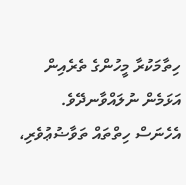ހިތާމަކުރާ މީހުންގެ ތެރެއިން އަޅަމެން ނުލައްވާނދޭވެ. އެހެނަސް ހިތްތައް ތަވާޟުޢުވެރި،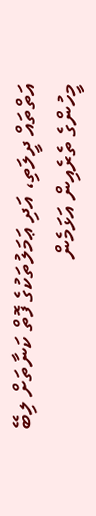އަތްތައް ދީލަތި، އަދި ޢަމަލުތަކުގެ ފޮތް ކަނާތަށް ލިބޭ މީހުންގެ ތެރެއިން އަޅަމެން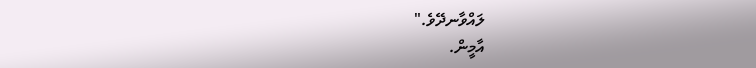ލައްވާނދޭވެ."
އާމީން.